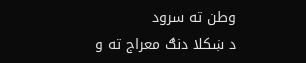وطن ته سرود
د ښکلا دنګ معراج ته و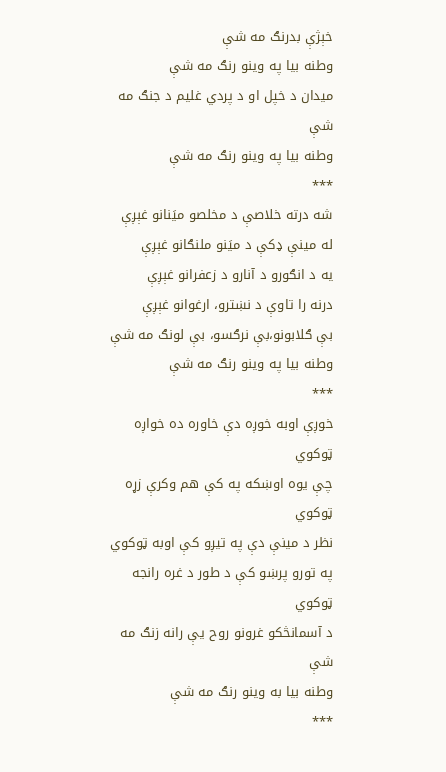خېژې بدرنګ مه شې
وطنه بیا په وینو رنګ مه شې
میدان د خپل او د پردي غلیم د جنګ مه شې
وطنه بیا په وینو رنګ مه شې
***
شه درته خلاصې د مخلصو میَنانو غېږې
له مینې ډکې د میَنو ملنګانو غېږې
یه د انګورو د آنارو د زعفرانو غېږې
درنه را تاوې د نښترو، ارغوانو غېږې
بې ګلابونو،بې نرګسو، بې لونګ مه شې
وطنه بیا په وینو رنګ مه شې
***
خوږې اوبه خوږه دې خاوره ده خواږه ټوکوي
چې یوه اوښکه په کې هم وکرې زړه ټوکوي
نظر د مینې دې په تیږو کې اوبه ټوکوي
په تورو پرښو کې د طور د غره رانجه ټوکوي
د آسمانڅکو غرونو روح یې رانه زنګ مه شې
وطنه بیا به وینو رنګ مه شې
***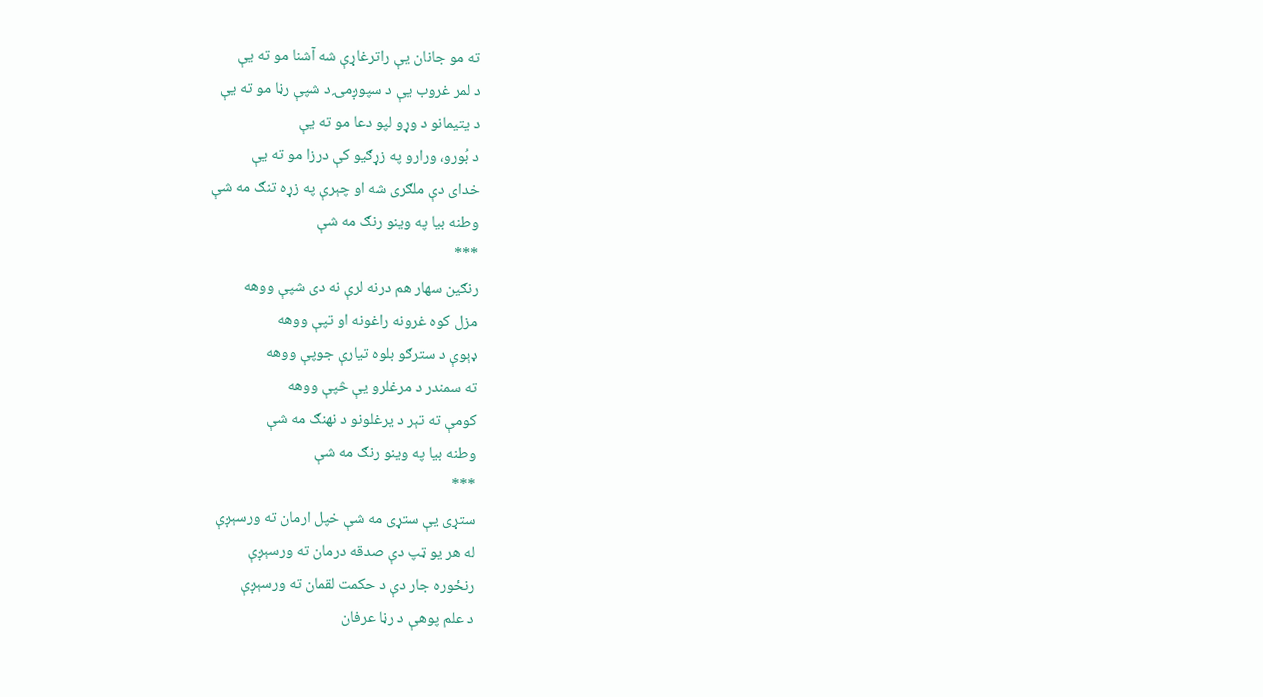ته مو جانان یې راترغاړې شه آشنا مو ته یې
د لمر غروب یې د سپوږمۍ د شپې رڼا مو ته یې
د یتیمانو د وړو لپو دعا مو ته یې
د بُورو، ورارو په زړګیو کې درزا مو ته یې
خدای دې ملګری شه او چېرې په زړه تنګ مه شې
وطنه بیا په وینو رنګ مه شې
***
رنګین سهار هم درنه لرې نه دی شپې ووهه
مزل کوه غرونه راغونه او تپې ووهه
ډېوې د سترګو بلوه تیارې جوپې ووهه
ته سمندر د مرغلرو یې څپې ووهه
کومې ته تېر د یرغلونو د نهنګ مه شې
وطنه بیا په وینو رنګ مه شې
***
ستړی یې ستړی مه شې خپل ارمان ته ورسېږې
له هر یو ټپ دې صدقه درمان ته ورسېږې
رنځوره جار دې د حکمت لقمان ته ورسېږې
د علم پوهې د رڼا عرفان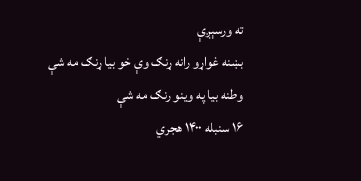ته ورسېږې
بښنه غواړو رانه ړنګ وې خو بیا ړنګ مه شې
وطنه بیا په وینو رنګ مه شې
۱۶ سنبله ۱۴۰۰ هجري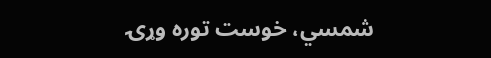شمسي، خوست توره وړۍ